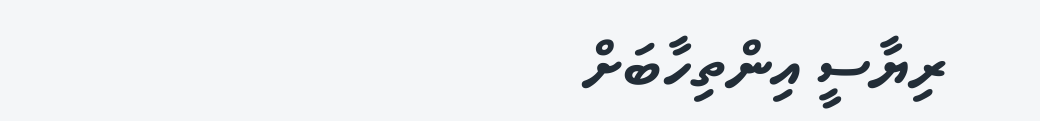ރިޔާސީ އިންތިހާބަށް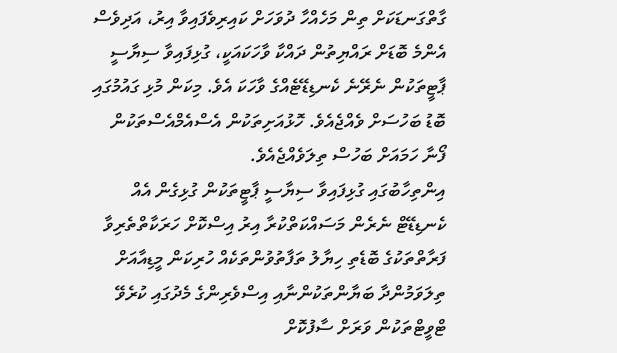ގާތްގަނޑަކަށް ތިން މަހެއްހާ ދުވަހަށް ކައިރިވެފައިވާ އިރު، އަދިވެސް އެންމެ ބޮޑަށް ރައްޔިތުން ދައްކާ ވާހަކައަކީ، ގުޅިފައިވާ ސިޔާސީ ޕާޓީތަކުން ނެރޭނެ ކެނޑިޑޭޓެއްގެ ވާހަކަ އެވެ. މިކަން މުޅި ގައުމުގައި ބޮޑު ބަހުސަށް ވެއްޖެއެވެ. ހޮޅުއަށިތަކުން އެސްއެމްއެސްތަކުން ފޯނާ ހަމައަށް ބަހުސް ތިލަވެއްޖެއެވެ.
އިންތިހާބުގައި ގުޅިފައިވާ ސިޔާސީ ޕާޓީތަކުން ގުޅިގެން އެއް ކެނޑިޑޭޓް ނެރެން މަސައްކަތްކުރާ އިރު އިސްކޮށް ހަރަކާތްތެރިވާ ފަރާތްތަކުގެ ބޮޑެތި ހިޔާލު ތަފާތުވުންތަކެއް ހުރިކަން މީޑިއާއަށް ތިލަވަމުންދާ ބަޔާންތަކުންނާއި އިސްވެރިންގެ މެދުގައި ކުރެވޭ ޓްވީޓްތަކުން ވަރަށް ސާފުކޮށް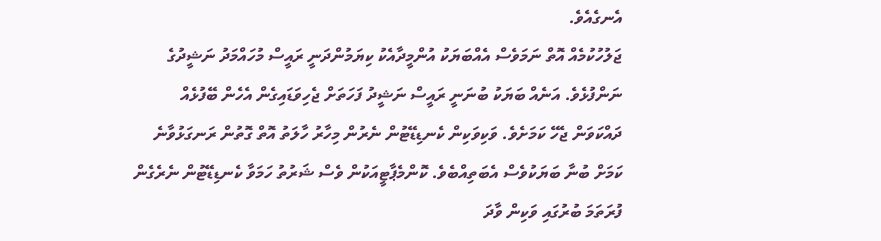އެނގެއެވެ.
ޖަލުހުކުމެއް އޮތް ނަމަވެސް އެއްބަޔަކު އުންމީދާއެކު ކިޔަމުންދަނީ ރައީސް މުހައްމަދު ނަޝީދުގެ ނަންފުޅެވެ. އަނެއް ބަޔަކު ބުނަނީ ރައީސް ނަޝީދު ފަހަތަށް ޖެހިވަޑައިގެން އެހެން ބޭފުޅެއް ދައްކަވަން ޖެހޭ ކަމަށެވެ. ވަކިވަކިން ކެނޑިޑޭޓުން ނެރުން މިހާރު ހާލަތު އޮތް ގޮތުން ރަނގަޅުވާނެ ކަމަށް ބުނާ ބަޔަކުވެސް އެބަތިއްބެވެ. ކޮންމެޕާޓީއަކުން ވެސް ޝަރުތު ހަމަވާ ކެނޑިޑޭޓުން ނެރެގެން ފުރަތަމަ ބުރުގައި ވަކިން ވާދަ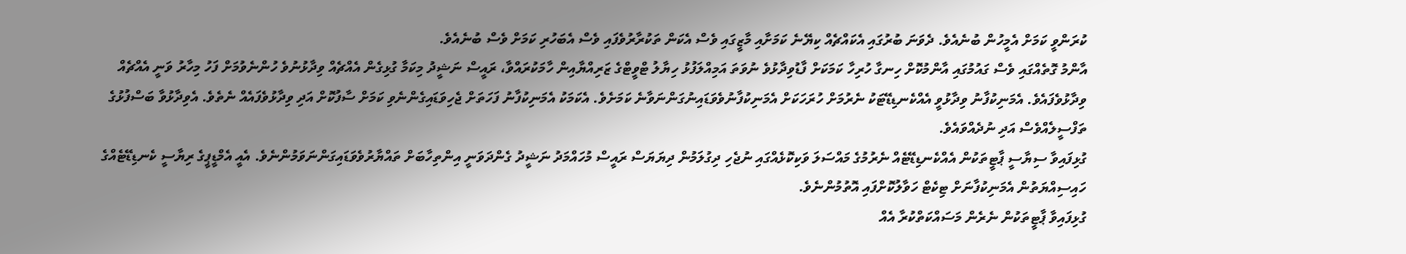ކުރަންވީ ކަމަށް އެމީހުން ބުނެއެވެ. ދެވަނަ ބުރުގައި އެކައްޗެއް ކިޔޭނެ ކަމަށާއި މާޒީގައި ވެސް އެކަން ތަކުރާރުވެފައި ވެސް އެބަހުރި ކަމަށް ވެސް ބުނެއެވެ.
އާންމު ގޮތެއްގައި ވެސް ގައުމުގައި އާންމުކޮށް ހިނގާ ހުރިހާ ކަމަކަށް ފާޑުވިދާޅުވެ ނުވަތަ އަމިއްލަފުޅު ހިޔާލު ޓްވީޓްގެ ޒަރިއްޔާއިން ހާމަކުރައްވާ، ރައީސް ނަޝީދު މިކަމާ ގުޅިގެން އެއްޗެއް ވިދާޅުނުވެ ހުންނެވުމަށް ފަހު މިހާރު ވަނީ އެއްޗެއް ވިދާޅުވެފައެވެ. އެމަނިކުފާނު ވިދާޅުވީ އެއްކެނޑިޑޭޓަކު ނެރުމަށް ހުރަހަކަށް އެމަނިކުފާނުވެވަޑައިނުގަންނަވާނެ ކަމަށެވެ. އެކަމަކު އެމަނިކުފާނު ފަހަތަށް ޖެހިވަޑައިގެންނެވި ކަމަށް ސާފުކޮށް އަދި ވިދާޅުވެފައެއް ނެތެވެ. އެވިދާޅުވާ ބަސްފުޅުގެ ތަފްސީލެއްވެސް އަދި ނުދެއްވައެވެ.
ގުޅިފައިވާ ސިޔާސީ ޕާޓީތަކުން އެއްކެނޑިޑޭޓެއް ނެރުމުގެ މައްސަލަ ވަކިކޮޅެއްގައި ނުޖެހި ދިގުލަމުން ދިޔަޔަސް ރައީސް މުހައްމަދު ނަޝީދު ގެންދަވަނީ އިންތިހާބަށް ތައްޔާރުވެވަޑައިގަންނަވަމުންނެވެ. އެއީ އެމްޑީޕީގެ ރިޔާސީ ކެނޑިޑޭޓެއްގެ ހައިސިއްޔަތުން އެމަނިކުފާނަށް ޓިކެޓް ހަވާލުކޮށްފައި އޮތުމުންނެވެ.
ގުޅިފައިވާ ޕާޓީތަކުން ނެރެން މަސައްކަތްކުރާ އެއް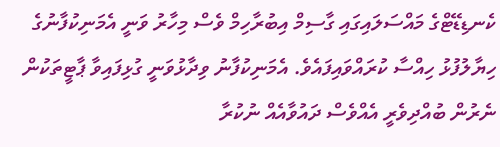ކެނޑިޑޭޓްގެ މައްސަލައިގައި ގާސިމް އިބުރާހިމް ވެސް މިހާރު ވަނީ އެމަނިކުފާނުގެ ހިޔާލުފުޅު ހިއްސާ ކުރައްވައިފައެވެ. އެމަނިކުފާނު ވިދާޅުވަނީ ގުޅިފައިވާ ޕާޓީތަކުން ނެރުން ބުއްދިވެރީ އެއްވެސް ދައުވާއެއް ނުކުރާ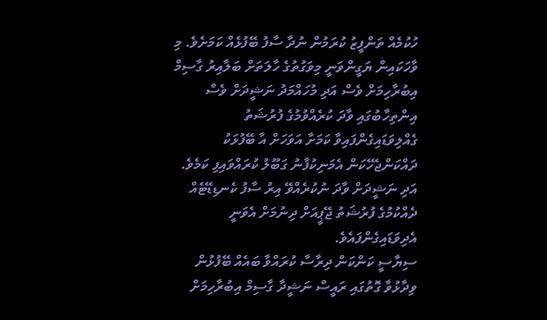ހުކުމެއް ތަންފީޒު ކުރަމުން ނުދާ ސާފު ބޭފުޅެއް ކަމަށެވެ. މި ވާހަކައިން ޔަގީންވަނީ މިވަގުތުގެ ހާލަތަށް ބަލާއިރު ގާސިމް އިބުރާހިމަށް ވެސް އަދި މުހައްމަދު ނަޝީދަށް ވެސް އިންތިހާބުގައި ވާދަ ކުރެއްވުމުގެ ފުރުޝަތު ގެއްލިވަޑައިގެންފައިވާ ކަމަށާ އަވަހަށް އާ ބޭފުޅަކު ދައްކަންޖެހޭކަން އެމަނިކުފާނު ގަބޫލު ކުރައްވައިފި ކަމެވެ. އަދި ނަޝީދަށް ވާދަ ނުކުރެއްވޭ އިރު ސާފު ކެނޑިޑޭޓެއް ދެއްކުމުގެ ފުރުޝަތު ޖޭޕީއަށް ދިނުމަށް އެވަނީ އެދިވަޑައިގެންފައެވެ.
ސިޔާސީ ކަންކަން ދިރާސާ ކުރައްވާ ބައެއް ބޭފުޅުން ވިދާޅުވާ ގޮތުގައި ރައީސް ނަޝީދާ ގާސިމް އިބުރާހިމަށް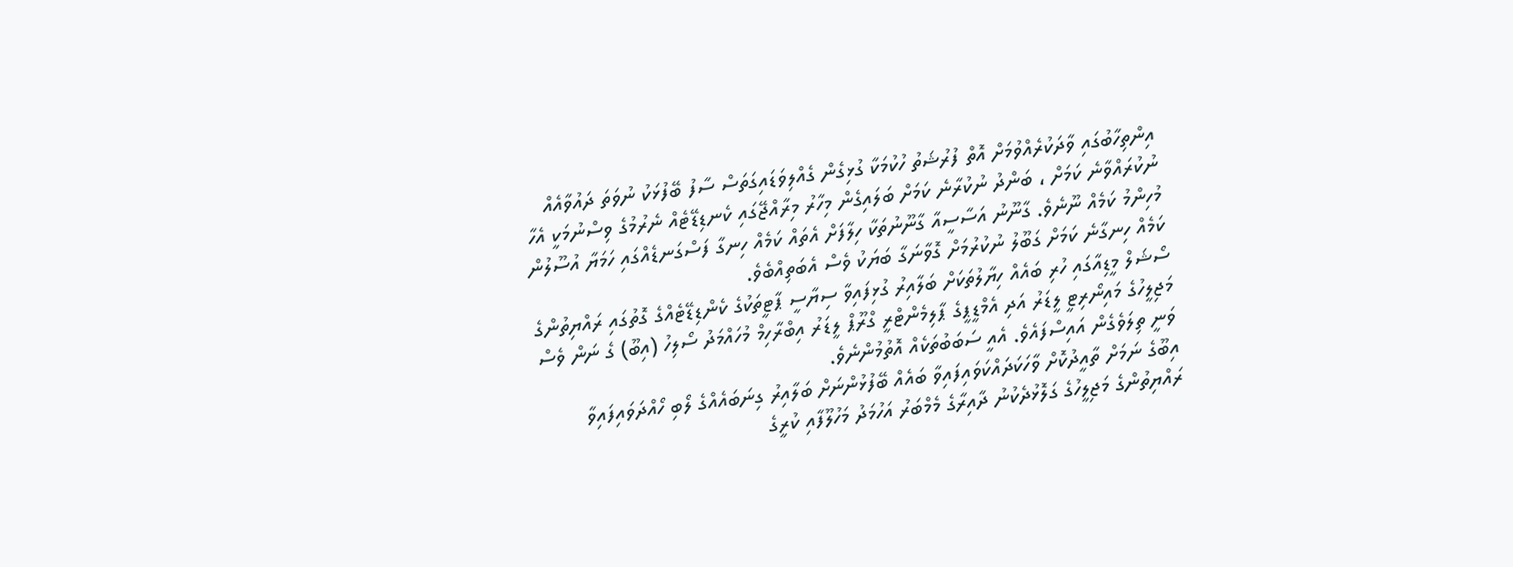އިންތިހާބުގައި ވާދަކުރެއްވުމަށް އޮތް ފުރުޝަތު ހުކުމަކާ ގުޅިގެން ގެއްލިވަޑައިގަތަސް ސާފު ބޭފުޅަކު ނުވަތަ ދައުވާއެއް ނުކުރައްވާނެ ކަމަށް ، ބަންދު ނުކުރާނެ ކަމަށް ބަލައިގެން މިހާރު މިރާއްޖޭގައި ކެނޑިޑޭޓެއް ނެރުމުގެ ވިސްނުމަކީ އެހާ މުހިންމު ކަމެއް ނޫނެވެ. ގާނޫނު އަސާސީއާ ގާނޫނުތަކާ ހިލާފަށް އެތައް ކަމެއް ހިނގާ ފަސްގަނޑެއްގައި ހަމަޔާ އުސޫލުން ކަމެއް ހިނގާނެ ކަމަށް ގަބޫލު ނުކުރުމަށް ގޮވާނަގާ ބަޔަކު ވެސް އެބަތިއްބެވެ.
ސޯޝަލް މީޑިއާގައި ހުރި ބައެއް ހިޔާލުތަކަށް ބަލާއިރު ގުޅިފައިވާ ސިޔާސީ ޕާޓީތަކުގެ ކެންޑިޑޭޓެއްގެ ގޮތުގައި ރައްޔިތުންގެ މަޖިލީހުގެ މައިނޯރިޓީ ލީޑަރު އަދި އެމްޑީޕީގެ ޕާލިމެންޓްރީ ގްރޫޕް ލީޑަރު އިބްރާހިމް މުހައްމަދު ސޯލިހު (އިބޫ) ގެ ނަން ވެސް ވަނީ ތިލަވެގެން އައިސްފައެވެ. އެއީ ސަބަބުތަކެއް އޮތުމުންނެވެ.
އިބޫގެ ނަމަށް ތާއީދުކޮށް ވާހަކަދައްކަވައިފައިވާ ބައެއް ބޭފުޅުންނަށް ބަލާއިރު ގިނަބައެއްގެ ލޯބި ހޯއްދަވައިފައިވާ ރައްޔިތުންގެ މަޖިލީހުގެ ގަލޮޅުދެކުނު ދާއިރާގެ މެމްބަރު އަހުމަދު މަހުލޫފާއި ކުރީގެ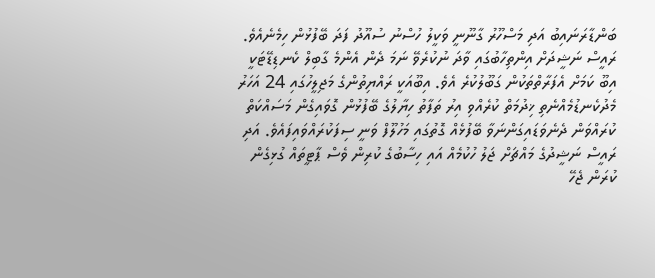ބަންޑާރަނައިބު އަދި މަސްހޫރު ގާނޫނީ ވަކީލު ހުސްނު ސުއޫދު ފަދަ ބޭފުޅުން ހިމެނެއެވެ.
ރައީސް ނަޝީދަށް އިންތިހާބުގައި ވާދަ ނުކުރެވޭ ނަމަ ދެން އެންމެ ގާބިލް ކެނޑިޑޭޓަކީ އިބޫ ކަމަށް އެފަރާތްތަކުން ގަބޫލުކުރެ އެވެ. އިބޫއަކީ ރައްޔިތުންގެ މަޖިލީހުގައި 24 އަހަރު މެދުކެނޑުމެއްނެތި ޚިދުމަތް ކުރެއްވި އިރު ތަފާތު ހިޔާލުގެ ބޭފުޅުން ގޮވައިގެން މަސައްކަތް ކުރައްވަން ދެނެވަޑައިގަންނަވާ ބޭފުޅެއް ގޮތުގައި މަހުލޫފް ވަނީ ސިފަކުރައްވައިފައެވެ. އަދި ރައީސް ނަޝީދުގެ މައްޗަށް ޖަލު ހުކުމެއް އައި ހިސާބުގެ ކުރިން ވެސް ޕާޓީތައް ގުޅިގެން ކުރަން ޖެހޭ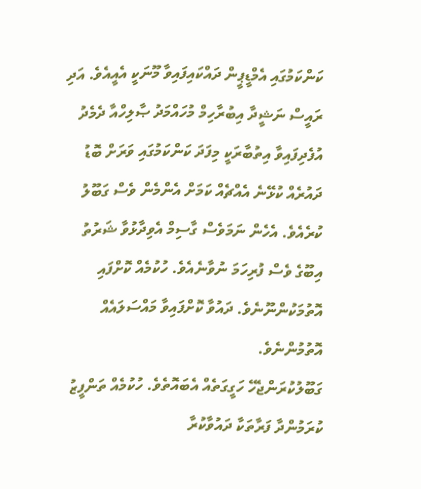ކަންކަމުގައި އެމްޑީޕީން ދައްކައިފައިވާ މޫނަކީ އެއީއެވެ. އަދި ރައީސް ނަޝީދާ އިބުރާހިމް މުހައްމަދު ޞާލިހްއާ ދެމެދު އުފެދިފައިވާ އިތުބާރަކީ މިފަދަ ކަންކަމުގައި ވަރަށް ބޮޑު ދައުރެއް ކުޅޭނެ އެއްޗެއް ކަމަށް އެންމެން ވެސް ގަބޫލު ކުރެއެވެ. އެހެން ނަމަވެސް ގާސިމް އެވިދާޅުވާ ޝަރުތު އިބޫގެ ވެސް ފުރިހަމަ ނުވާނެއެވެ. ހުކުމެއް ކޮށްފައި އޮތުމަކުންނޫނެވެ. ދައުވާ ކޮށްފައިވާ މައްސަލައެއް އޮތުމުންނެވެ.
ގަބޫލުކުރަންޖެހޭ ހަގީގަތެއް އެބައޮތެވެ. ހުކުމެއް ތަންފީޒު ކުރަމުންދާ ފަރާތަކާ ދައުވާކުރާ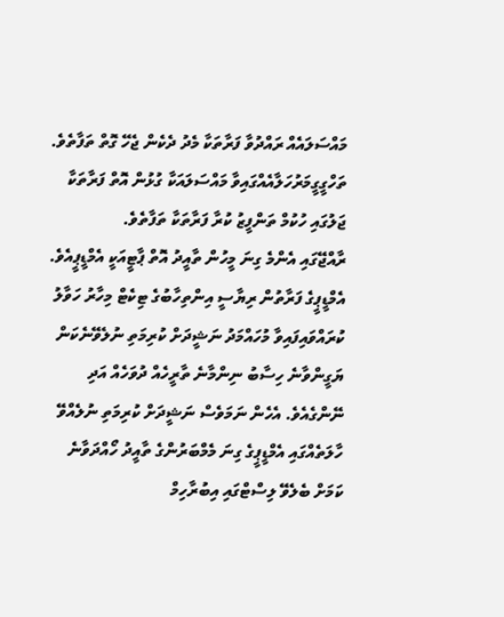މައްސަލައެއް ރައްދުވާ ފަރާތަކާ މެދު ދެކެން ޖެހޭ ގޮތް ތަފާތެވެ. ތަހްގީގީމަރުހަލާއެއްގައިވާ މައްސަލައަކާ ގުޅުން އޮތް ފަރާތަކާ ޖަލުގައި ހުކުމް ތަންފީޒު ކުރާ ފަރާތަކާ ތަފާތެވެ.
ރާއްޖޭގައި އެންމެ ގިނަ މީހުން ތާއީދު އޮތް ޕާޓީއަކީ އެމްޑީޕީއެވެ. އެމްޑީޕީގެ ފަރާތުން ރިޔާސީ އިންތިހާބުގެ ޓިކެޓް މިހާރު ހަވާލު ކުރައްވައިފައިވާ މުހައްމަދު ނަޝީދަށް ކުރިމަތި ނުލެވޭނެކަން ޔަގީންވާނެ ހިސާބު ނިންމާނެ ތާރީހެއް ދުވަހެއް އަދި ނޭންގެއެވެ. އެހެން ނަމަވެސް ނަޝީދަށް ކުރިމަތި ނުލެއްވޭ ހާލަތެއްގައި އެމްޑީޕީގެ ގިނަ މެމްބަރުންގެ ތާއީދު ހޯއްދަވާނެ ކަމަށް ބެލެވޭ ލިސްޓްގައި އިބުރާހިމް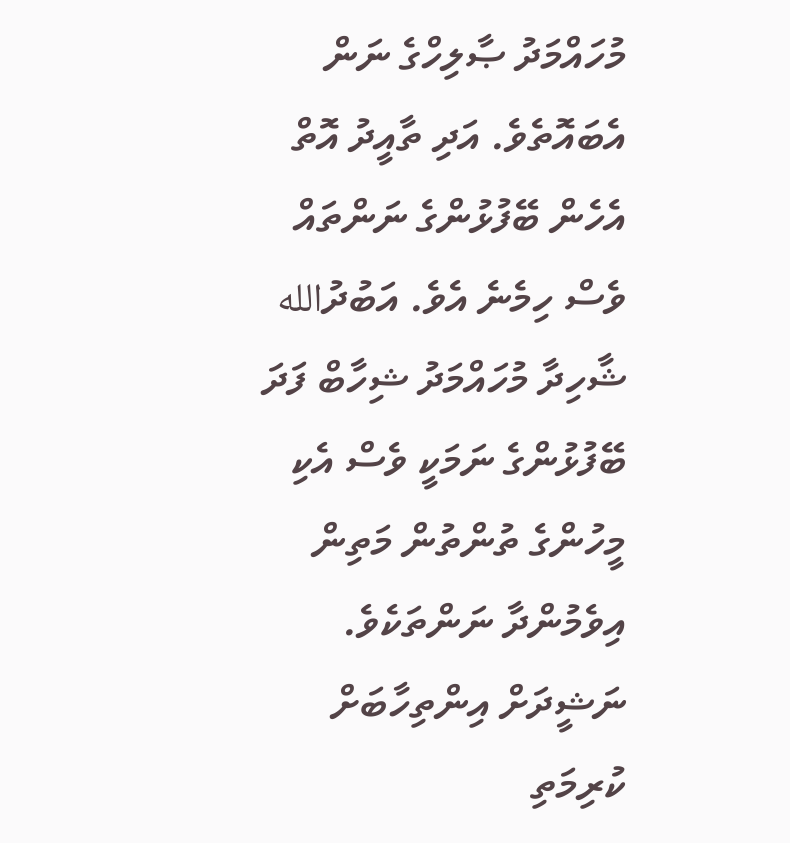މުހައްމަދު ޞާލިހްގެ ނަން އެބައޮތެވެ. އަދި ތާއީދު އޮތް އެހެން ބޭފުޅުންގެ ނަންތައް ވެސް ހިމެނެ އެވެ. އަބުދުالله ޝާހިދާ މުހައްމަދު ޝިހާބް ފަދަ ބޭފުޅުންގެ ނަމަކީ ވެސް އެކި މީހުންގެ ތުންތުން މަތިން އިވެމުންދާ ނަންތަކެވެ.
ނަޝީދަށް އިންތިހާބަށް ކުރިމަތި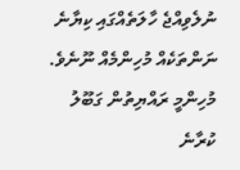ނުލެވިއްޖެ ހާލަތެއްގައި ކިޔާނެ ނަންތަކެއް މުހިންމެއް ނޫނެވެ. މުހިންމީ ރައްޔިތުން ގަބޫލު ކުރާނެ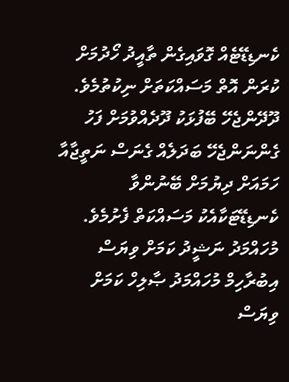ކެނޑިޑޭޓެއް ގޮވައިގެން ތާއީދު ހޯދުމަށް ކުރަން އޮތް މަސައްކަތަށް ނިކުތުމެވެ. ދޫދޭންޖެހޭ ބޭފުޅަކު ދޫދެއްވުމަށް ފަހު ގެންނަންޖެހޭ ބަދަލެއް ގެނަސް ނަތީޖާއާ ހަމައަށް ދިޔުމަށް ބޭނުންވާ ކެނޑިޑޭޓަކާއެކު މަސައްކަތް ފެށުމެވެ. މުހައްމަދު ނަޝީދު ކަމަށް ވިޔަސް އިބުރާހިމް މުހައްމަދު ޞާލިހް ކަމަށް ވިޔަސް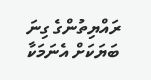ރައްޔިތުންގެ ގިނަ ބަޔަކަށް އެނަމަކާ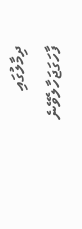ދިމާލުގައި ފާހަގަޖަހާލެވޭނެ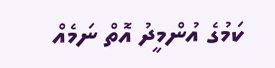ކަމުގެ އުންމީދު އޮތް ނަމެއް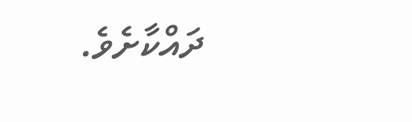ދައްކާށެވެ.